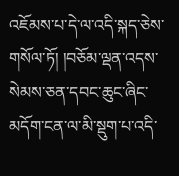འཇོམས་པ་དེ་ལ་འདི་སྐད་ཅེས་གསོལ་ཏོ། །བཅོམ་ལྡན་འདས་སེམས་ཅན་དབང་ཆུང་ཞིང་མདོག་ངན་ལ་མི་སྡུག་པ་འདི་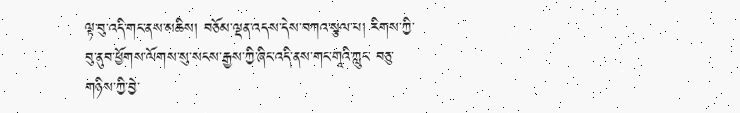ལྟ་བུ་འདི་གང་ནས་མཆིས། བཅོམ་ལྡན་འདས་དེས་བཀའ་སྩལ་པ། རིགས་ཀྱི་བུ་ནུབ་ཕྱོགས་ལོགས་སུ་སངས་རྒྱས་ཀྱི་ཞིང་འདི་ནས་གང་གཱའི་ཀླུང་ བཅུ་གཉིས་ཀྱི་བྱེ་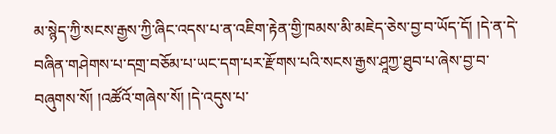མ་སྙེད་ཀྱི་སངས་རྒྱས་ཀྱི་ཞིང་འདས་པ་ན་འཇིག་རྟེན་གྱི་ཁམས་མི་མཇེད་ཅེས་བྱ་བ་ཡོད་དོ། །དེ་ན་དེ་བཞིན་གཤེགས་པ་དགྲ་བཅོམ་པ་ཡང་དག་པར་རྫོགས་པའི་སངས་རྒྱས་ཤཱཀྱ་ཐུབ་པ་ཞེས་བྱ་བ་བཞུགས་སོ། །འཚོའོ་གཞེས་སོ། །དེ་འདུས་པ་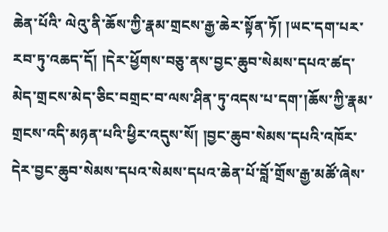ཆེན་པོའི་ ལེའུ་ནི་ཆོས་ཀྱི་རྣམ་གྲངས་རྒྱ་ཆེར་སྟོན་ཏོ། །ཡང་དག་པར་རབ་ཏུ་འཆད་དོ། །དེར་ཕྱོགས་བཅུ་ནས་བྱང་ཆུབ་སེམས་དཔའ་ཚད་མེད་གྲངས་མེད་ཅིང་བགྲང་བ་ལས་ཤིན་ཏུ་འདས་པ་དག་།ཆོས་ཀྱི་རྣམ་གྲངས་འདི་མཉན་པའི་ཕྱིར་འདུས་སོ། །བྱང་ཆུབ་སེམས་དཔའི་འཁོར་ དེར་བྱང་ཆུབ་སེམས་དཔའ་སེམས་དཔའ་ཆེན་པོ་བློ་གྲོས་རྒྱ་མཚོ་ཞེས་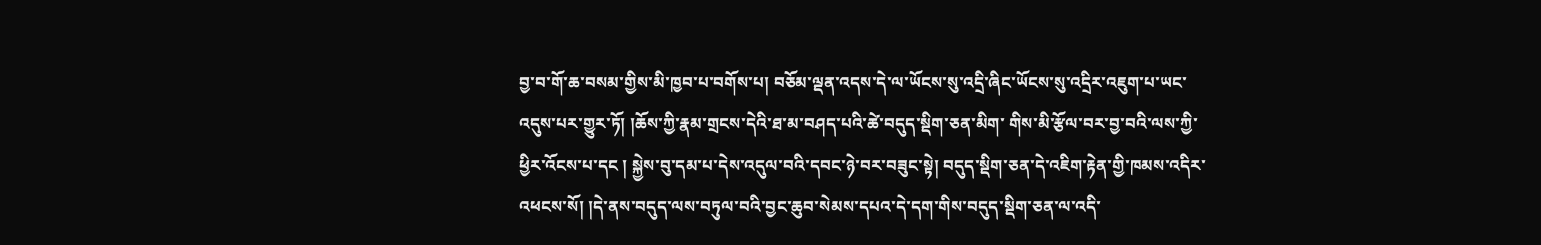བྱ་བ་གོ་ཆ་བསམ་གྱིས་མི་ཁྱབ་པ་བགོས་པ། བཅོམ་ལྡན་འདས་དེ་ལ་ཡོངས་སུ་འདྲི་ཞིང་ཡོངས་སུ་འདྲིར་འཇུག་པ་ཡང་འདུས་པར་གྱུར་ཏོ། །ཆོས་ཀྱི་རྣམ་གྲངས་དེའི་ཐ་མ་བཤད་པའི་ཚེ་བདུད་སྡིག་ཅན་མིག་ གིས་མི་རྩོལ་བར་བྱ་བའི་ལས་ཀྱི་ཕྱིར་འོངས་པ་དང ། སྐྱེས་བུ་དམ་པ་དེས་འདུལ་བའི་དབང་ཉེ་བར་བཟུང་སྟེ། བདུད་སྡིག་ཅན་དེ་འཇིག་རྟེན་གྱི་ཁམས་འདིར་འཕངས་སོ། །དེ་ནས་བདུད་ལས་བཏུལ་བའི་བྱང་ཆུབ་སེམས་དཔའ་དེ་དག་གིས་བདུད་སྡིག་ཅན་ལ་འདི་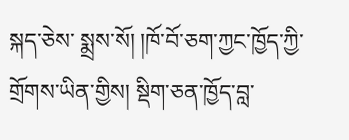སྐད་ཅེས་ སྨྲས་སོ། །ཁོ་བོ་ཅག་ཀྱང་ཁྱོད་ཀྱི་གྲོགས་ཡིན་གྱིས། སྡིག་ཅན་ཁྱོད་བླ་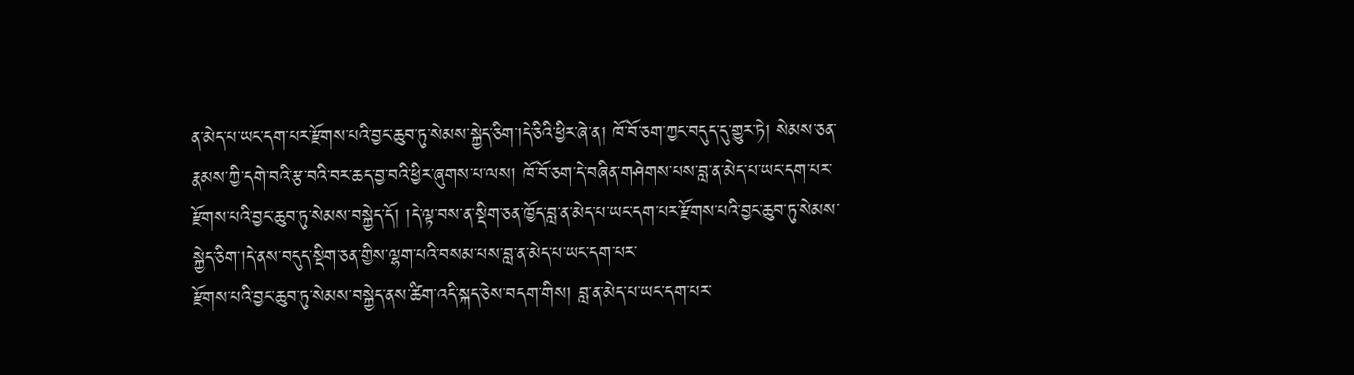ན་མེད་པ་ཡང་དག་པར་རྫོགས་པའི་བྱང་ཆུབ་ཏུ་སེམས་སྐྱེད་ཅིག་།དེ་ཅིའི་ཕྱིར་ཞེ་ན། ཁོ་བོ་ཅག་ཀྱང་བདུད་དུ་གྱུར་ཏེ། སེམས་ཅན་རྣམས་ཀྱི་དགེ་བའི་རྩ་བའི་བར་ཆད་བྱ་བའི་ཕྱིར་ཞུགས་པ་ལས། ཁོ་བོ་ཅག་དེ་བཞིན་གཤེགས་པས་བླ་ན་མེད་པ་ཡང་དག་པར་རྫོགས་པའི་བྱང་ཆུབ་ཏུ་སེམས་བསྐྱེད་དོ། །དེ་ལྟ་བས་ན་སྡིག་ཅན་ཁྱོད་བླ་ན་མེད་པ་ཡང་དག་པར་རྫོགས་པའི་བྱང་ཆུབ་ཏུ་སེམས་སྐྱེད་ཅིག་།དེ་ནས་བདུད་སྡིག་ཅན་གྱིས་ལྷག་པའི་བསམ་པས་བླ་ན་མེད་པ་ཡང་དག་པར་
རྫོགས་པའི་བྱང་ཆུབ་ཏུ་སེམས་བསྐྱེད་ནས་ཚིག་འདི་སྐད་ཅེས་བདག་གིས། བླ་ན་མེད་པ་ཡང་དག་པར་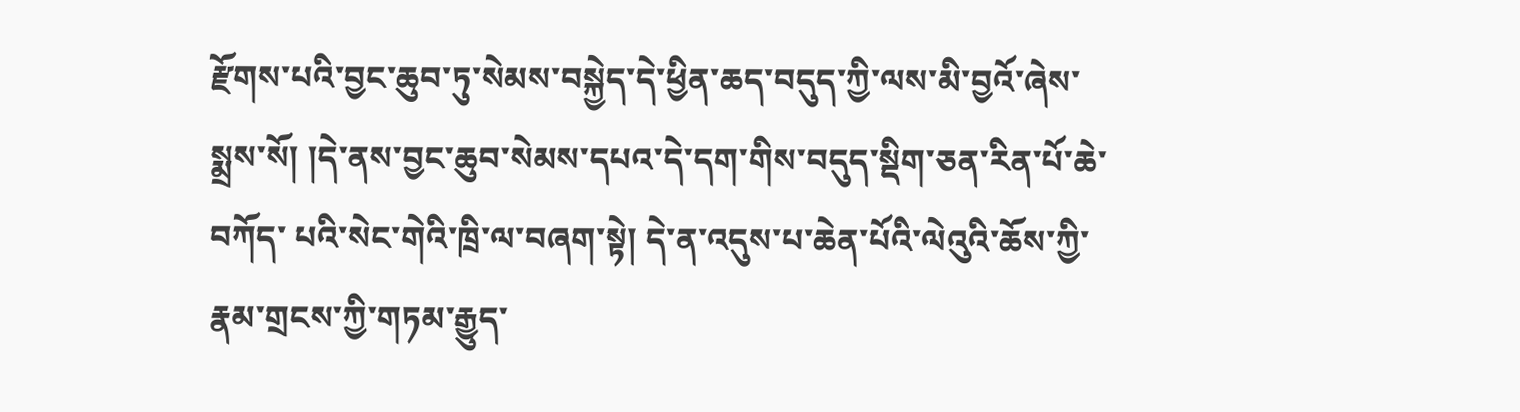རྫོགས་པའི་བྱང་ཆུབ་ཏུ་སེམས་བསྐྱེད་དེ་ཕྱིན་ཆད་བདུད་ཀྱི་ལས་མི་བྱའོ་ཞེས་སྨྲས་སོ། །དེ་ནས་བྱང་ཆུབ་སེམས་དཔའ་དེ་དག་གིས་བདུད་སྡིག་ཅན་རིན་པོ་ཆེ་བཀོད་ པའི་སེང་གེའི་ཁྲི་ལ་བཞག་སྟེ། དེ་ན་འདུས་པ་ཆེན་པོའི་ལེའུའི་ཆོས་ཀྱི་རྣམ་གྲངས་ཀྱི་གཏམ་རྒྱུད་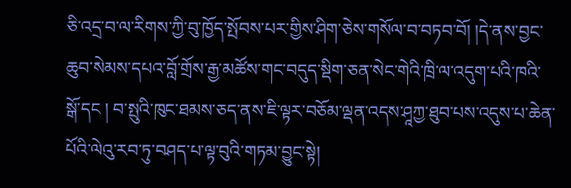ཅི་འདྲ་བ་ལ་རིགས་ཀྱི་བུ་ཁྱོད་སྤོབས་པར་གྱིས་ཤིག་ཅེས་གསོལ་བ་བཏབ་བོ། །དེ་ནས་བྱང་ཆུབ་སེམས་དཔའ་བློ་གྲོས་རྒྱ་མཚོས་གང་བདུད་སྡིག་ཅན་སེང་གེའི་ཁྲི་ལ་འདུག་པའི་ཁའི་ སྒོ་དང ། བ་སྤུའི་ཁུང་ཐམས་ཅད་ནས་ཇི་ལྟར་བཅོམ་ལྡན་འདས་ཤཱཀྱ་ཐུབ་པས་འདུས་པ་ཆེན་པོའི་ལེའུ་རབ་ཏུ་བཤད་པ་ལྟ་བུའི་གཏམ་བྱུང་སྟེ།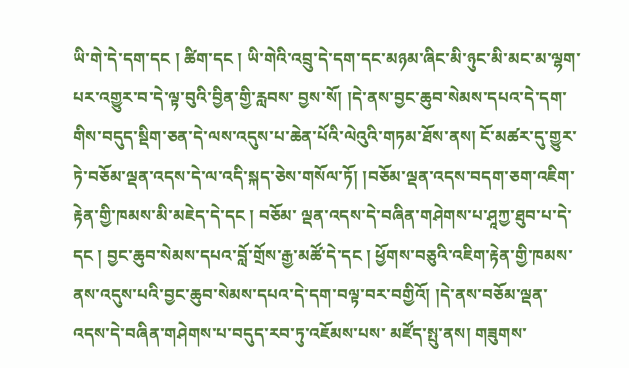ཡི་གེ་དེ་དག་དང ། ཚིག་དང ། ཡི་གེའི་འབྲུ་དེ་དག་དང་མཉམ་ཞིང་མི་ཉུང་མི་མང་མ་ལྷག་པར་འགྱུར་བ་དེ་ལྟ་བུའི་བྱིན་གྱི་རླབས་ བྱས་སོ། །དེ་ནས་བྱང་ཆུབ་སེམས་དཔའ་དེ་དག་གིས་བདུད་སྡིག་ཅན་དེ་ལས་འདུས་པ་ཆེན་པོའི་ལེའུའི་གཏམ་ཐོས་ནས། ངོ་མཚར་དུ་གྱུར་ཏེ་བཅོམ་ལྡན་འདས་དེ་ལ་འདི་སྐད་ཅེས་གསོལ་ཏོ། །བཅོམ་ལྡན་འདས་བདག་ཅག་འཇིག་རྟེན་གྱི་ཁམས་མི་མཇེད་དེ་དང ། བཅོམ་ ལྡན་འདས་དེ་བཞིན་གཤེགས་པ་ཤཱཀྱ་ཐུབ་པ་དེ་དང ། བྱང་ཆུབ་སེམས་དཔའ་བློ་གྲོས་རྒྱ་མཚོ་དེ་དང ། ཕྱོགས་བཅུའི་འཇིག་རྟེན་གྱི་ཁམས་ནས་འདུས་པའི་བྱང་ཆུབ་སེམས་དཔའ་དེ་དག་བལྟ་བར་བགྱིའོ། །དེ་ནས་བཅོམ་ལྡན་འདས་དེ་བཞིན་གཤེགས་པ་བདུད་རབ་ཏུ་འཇོམས་པས་ མཛོད་སྤུ་ནས། གཟུགས་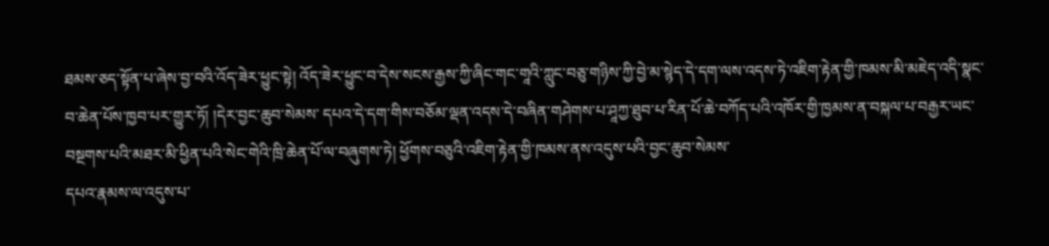ཐམས་ཅད་སྟོན་པ་ཞེས་བྱ་བའི་འོད་ཟེར་ཕྱུང་སྟེ། འོད་ཟེར་ཕྱུང་བ་དེས་སངས་རྒྱས་ཀྱི་ཞིང་གང་གཱའི་ཀླུང་བཅུ་གཉིས་ཀྱི་བྱེ་མ་སྙེད་དེ་དག་ལས་འདས་ཏེ་འཇིག་རྟེན་གྱི་ཁམས་མི་མཇེད་འདི་སྣང་བ་ཆེན་པོས་ཁྱབ་པར་གྱུར་ཏོ། །དེར་བྱང་ཆུབ་སེམས་ དཔའ་དེ་དག་གིས་བཅོམ་ལྡན་འདས་དེ་བཞིན་གཤེགས་པ་ཤཱཀྱ་ཐུབ་པ་རིན་པོ་ཆེ་བཀོད་པའི་འཁོར་གྱི་ཁྱམས་ན་བསྐལ་པ་བརྒྱར་ཡང་བསྔགས་པའི་མཐར་མི་ཕྱིན་པའི་སེང་གེའི་ཁྲི་ཆེན་པོ་ལ་བཞུགས་ཏེ། ཕྱོགས་བཅུའི་འཇིག་རྟེན་གྱི་ཁམས་ནས་འདུས་པའི་བྱང་ཆུབ་སེམས་
དཔའ་རྣམས་ལ་འདུས་པ་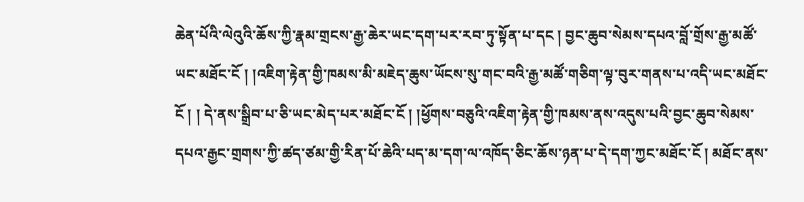ཆེན་པོའི་ལེའུའི་ཆོས་ཀྱི་རྣམ་གྲངས་རྒྱ་ཆེར་ཡང་དག་པར་རབ་ཏུ་སྟོན་པ་དང ། བྱང་ཆུབ་སེམས་དཔའ་བློ་གྲོས་རྒྱ་མཚོ་ཡང་མཐོང་ངོ ། །འཇིག་རྟེན་གྱི་ཁམས་མི་མཇེད་ཆུས་ཡོངས་སུ་གང་བའི་རྒྱ་མཚོ་གཅིག་ལྟ་བུར་གནས་པ་འདི་ཡང་མཐོང་ངོ ། ། དེ་ནས་སྒྲིབ་པ་ཅི་ཡང་མེད་པར་མཐོང་ངོ ། །ཕྱོགས་བཅུའི་འཇིག་རྟེན་གྱི་ཁམས་ནས་འདུས་པའི་བྱང་ཆུབ་སེམས་དཔའ་རྒྱང་གྲགས་ཀྱི་ཚད་ཙམ་གྱི་རིན་པོ་ཆེའི་པད་མ་དག་ལ་འཁོད་ཅིང་ཆོས་ཉན་པ་དེ་དག་ཀྱང་མཐོང་ངོ ། མཐོང་ནས་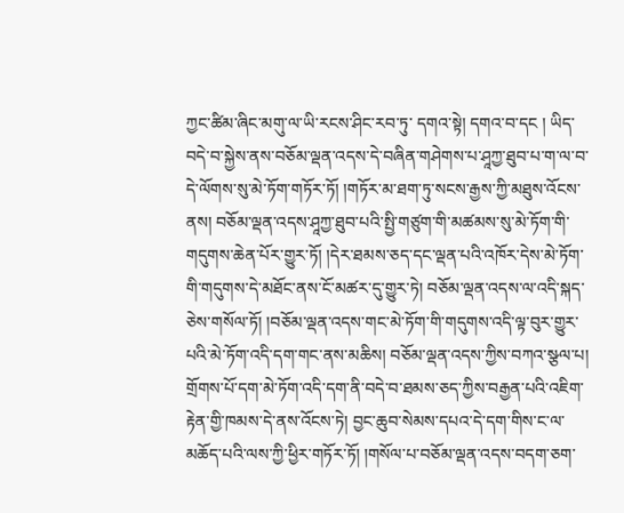ཀྱང་ཚིམ་ཞིང་མགུ་ལ་ཡི་རངས་ཤིང་རབ་ཏུ་ དགའ་སྟེ། དགའ་བ་དང ། ཡིད་བདེ་བ་སྐྱེས་ནས་བཅོམ་ལྡན་འདས་དེ་བཞིན་གཤེགས་པ་ཤཱཀྱ་ཐུབ་པ་ག་ལ་བ་དེ་ལོགས་སུ་མེ་ཏོག་གཏོར་ཏོ། །གཏོར་མ་ཐག་ཏུ་སངས་རྒྱས་ཀྱི་མཐུས་འོངས་ནས། བཅོམ་ལྡན་འདས་ཤཱཀྱ་ཐུབ་པའི་སྤྱི་གཙུག་གི་མཚམས་སུ་མེ་ཏོག་གི་ གདུགས་ཆེན་པོར་གྱུར་ཏོ། །དེར་ཐམས་ཅད་དང་ལྡན་པའི་འཁོར་དེས་མེ་ཏོག་གི་གདུགས་དེ་མཐོང་ནས་ངོ་མཚར་དུ་གྱུར་ཏེ། བཅོམ་ལྡན་འདས་ལ་འདི་སྐད་ཅེས་གསོལ་ཏོ། །བཅོམ་ལྡན་འདས་གང་མེ་ཏོག་གི་གདུགས་འདི་ལྟ་བུར་གྱུར་པའི་མེ་ཏོག་འདི་དག་གང་ནས་མཆིས། བཅོམ་ལྡན་འདས་ཀྱིས་བཀའ་སྩལ་པ། གྲོགས་པོ་དག་མེ་ཏོག་འདི་དག་ནི་བདེ་བ་ཐམས་ཅད་ཀྱིས་བརྒྱན་པའི་འཇིག་རྟེན་གྱི་ཁམས་དེ་ནས་འོངས་ཏེ། བྱང་ཆུབ་སེམས་དཔའ་དེ་དག་གིས་ང་ལ་མཆོད་པའི་ལས་ཀྱི་ཕྱིར་གཏོར་ཏོ། །གསོལ་པ་བཅོམ་ལྡན་འདས་བདག་ཅག་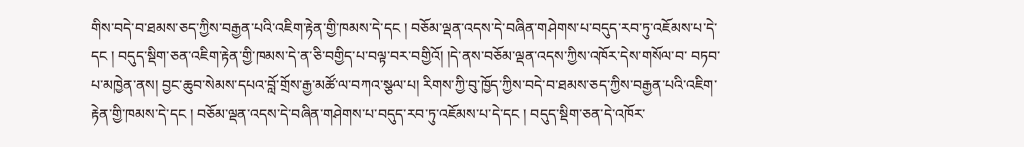གིས་བདེ་བ་ཐམས་ཅད་ཀྱིས་བརྒྱན་པའི་འཇིག་རྟེན་གྱི་ཁམས་དེ་དང ། བཅོམ་ལྡན་འདས་དེ་བཞིན་གཤེགས་པ་བདུད་རབ་ཏུ་འཇོམས་པ་དེ་དང ། བདུད་སྡིག་ཅན་འཇིག་རྟེན་གྱི་ཁམས་དེ་ན་ཅི་བགྱིད་པ་བལྟ་བར་བགྱིའོ། །དེ་ནས་བཅོམ་ལྡན་འདས་ཀྱིས་འཁོར་དེས་གསོལ་བ་ བཏབ་པ་མཁྱེན་ནས། བྱང་ཆུབ་སེམས་དཔའ་བློ་གྲོས་རྒྱ་མཚོ་ལ་བཀའ་སྩལ་པ། རིགས་ཀྱི་བུ་ཁྱོད་ཀྱིས་བདེ་བ་ཐམས་ཅད་ཀྱིས་བརྒྱན་པའི་འཇིག་རྟེན་གྱི་ཁམས་དེ་དང ། བཅོམ་ལྡན་འདས་དེ་བཞིན་གཤེགས་པ་བདུད་རབ་ཏུ་འཇོམས་པ་དེ་དང ། བདུད་སྡིག་ཅན་དེ་འཁོར་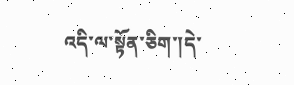འདི་ལ་སྟོན་ཅིག་།དེ་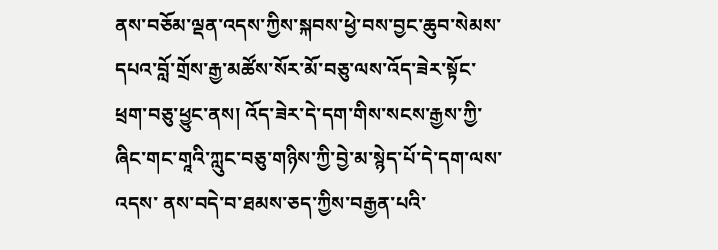ནས་བཅོམ་ལྡན་འདས་ཀྱིས་སྐབས་ཕྱེ་བས་བྱང་ཆུབ་སེམས་དཔའ་བློ་གྲོས་རྒྱ་མཚོས་སོར་མོ་བཅུ་ལས་འོད་ཟེར་སྟོང་ཕྲག་བཅུ་ཕྱུང་ནས། འོད་ཟེར་དེ་དག་གིས་སངས་རྒྱས་ཀྱི་ཞིང་གང་གཱའི་ཀླུང་བཅུ་གཉིས་ཀྱི་བྱེ་མ་སྙེད་པོ་དེ་དག་ལས་འདས་ ནས་བདེ་བ་ཐམས་ཅད་ཀྱིས་བརྒྱན་པའི་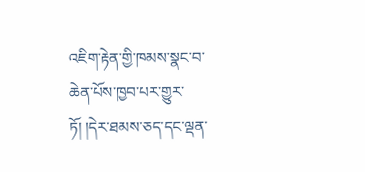འཇིག་རྟེན་གྱི་ཁམས་སྣང་བ་ཆེན་པོས་ཁྱབ་པར་གྱུར་ཏོ། །དེར་ཐམས་ཅད་དང་ལྡན་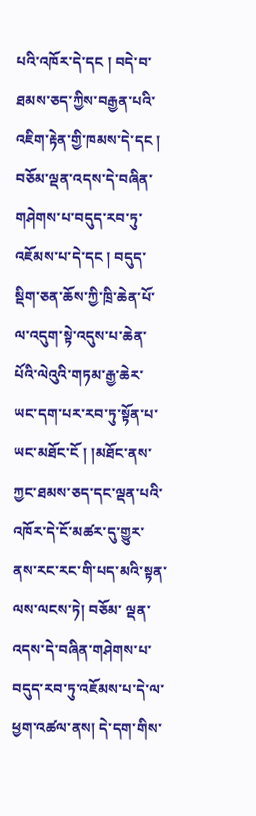པའི་འཁོར་དེ་དང ། བདེ་བ་ཐམས་ཅད་ཀྱིས་བརྒྱན་པའི་འཇིག་རྟེན་གྱི་ཁམས་དེ་དང ། བཅོམ་ལྡན་འདས་དེ་བཞིན་གཤེགས་པ་བདུད་རབ་ཏུ་ འཇོམས་པ་དེ་དང ། བདུད་སྡིག་ཅན་ཆོས་ཀྱི་ཁྲི་ཆེན་པོ་ལ་འདུག་སྟེ་འདུས་པ་ཆེན་པོའི་ལེའུའི་གཏམ་རྒྱ་ཆེར་ཡང་དག་པར་རབ་ཏུ་སྟོན་པ་ཡང་མཐོང་ངོ ། །མཐོང་ནས་ཀྱང་ཐམས་ཅད་དང་ལྡན་པའི་འཁོར་དེ་ངོ་མཚར་དུ་གྱུར་ནས་རང་རང་གི་པད་མའི་སྟན་ལས་ལངས་ཏེ། བཅོམ་ ལྡན་འདས་དེ་བཞིན་གཤེགས་པ་བདུད་རབ་ཏུ་འཇོམས་པ་དེ་ལ་ཕྱག་འཚལ་ནས། དེ་དག་གིས་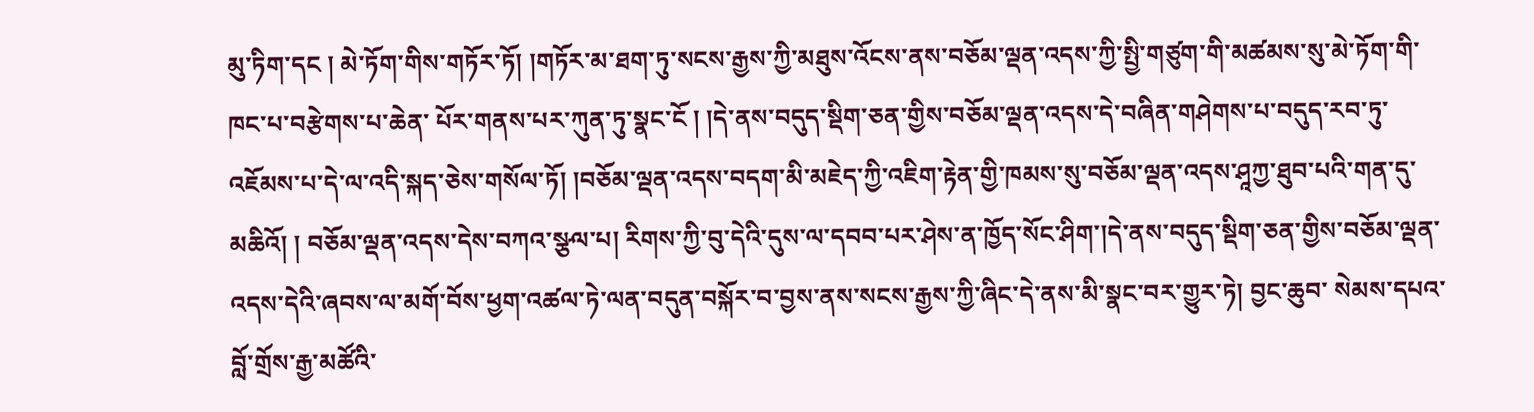མུ་ཏིག་དང ། མེ་ཏོག་གིས་གཏོར་ཏོ། །གཏོར་མ་ཐག་ཏུ་སངས་རྒྱས་ཀྱི་མཐུས་འོངས་ནས་བཅོམ་ལྡན་འདས་ཀྱི་སྤྱི་གཙུག་གི་མཚམས་སུ་མེ་ཏོག་གི་ཁང་པ་བརྩེགས་པ་ཆེན་ པོར་གནས་པར་ཀུན་ཏུ་སྣང་ངོ ། །དེ་ནས་བདུད་སྡིག་ཅན་གྱིས་བཅོམ་ལྡན་འདས་དེ་བཞིན་གཤེགས་པ་བདུད་རབ་ཏུ་འཇོམས་པ་དེ་ལ་འདི་སྐད་ཅེས་གསོལ་ཏོ། །བཅོམ་ལྡན་འདས་བདག་མི་མཇེད་ཀྱི་འཇིག་རྟེན་གྱི་ཁམས་སུ་བཅོམ་ལྡན་འདས་ཤཱཀྱ་ཐུབ་པའི་གན་དུ་མཆིའོ། ། བཅོམ་ལྡན་འདས་དེས་བཀའ་སྩལ་པ། རིགས་ཀྱི་བུ་དེའི་དུས་ལ་དབབ་པར་ཤེས་ན་ཁྱོད་སོང་ཤིག་།དེ་ནས་བདུད་སྡིག་ཅན་གྱིས་བཅོམ་ལྡན་འདས་དེའི་ཞབས་ལ་མགོ་བོས་ཕྱག་འཚལ་ཏེ་ལན་བདུན་བསྐོར་བ་བྱས་ནས་སངས་རྒྱས་ཀྱི་ཞིང་དེ་ནས་མི་སྣང་བར་གྱུར་ཏེ། བྱང་ཆུབ་ སེམས་དཔའ་བློ་གྲོས་རྒྱ་མཚོའི་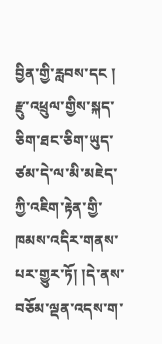བྱིན་གྱི་རླབས་དང ། རྫུ་འཕྲུལ་གྱིས་སྐད་ཅིག་ཐང་ཅིག་ཡུད་ཙམ་དེ་ལ་མི་མཇེད་ཀྱི་འཇིག་རྟེན་གྱི་ཁམས་འདིར་གནས་པར་གྱུར་ཏོ། །དེ་ནས་བཅོམ་ལྡན་འདས་ག་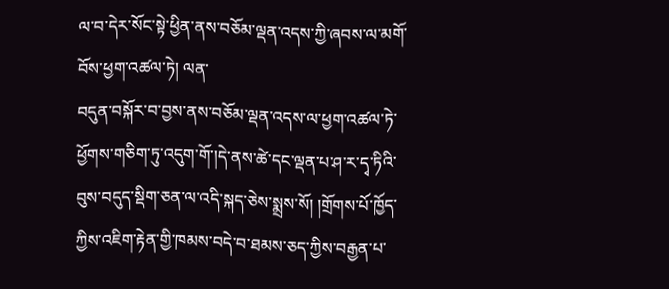ལ་བ་དེར་སོང་སྟེ་ཕྱིན་ནས་བཅོམ་ལྡན་འདས་ཀྱི་ཞབས་ལ་མགོ་བོས་ཕྱག་འཚལ་ཏེ། ལན་
བདུན་བསྐོར་བ་བྱས་ནས་བཅོམ་ལྡན་འདས་ལ་ཕྱག་འཚལ་ཏེ་ཕྱོགས་གཅིག་ཏུ་འདུག་གོ་།དེ་ནས་ཚེ་དང་ལྡན་པ་ཤ་ར་དྭ་ཏིའི་བུས་བདུད་སྡིག་ཅན་ལ་འདི་སྐད་ཅེས་སྨྲས་སོ། །གྲོགས་པོ་ཁྱོད་ཀྱིས་འཇིག་རྟེན་གྱི་ཁམས་བདེ་བ་ཐམས་ཅད་ཀྱིས་བརྒྱན་པ་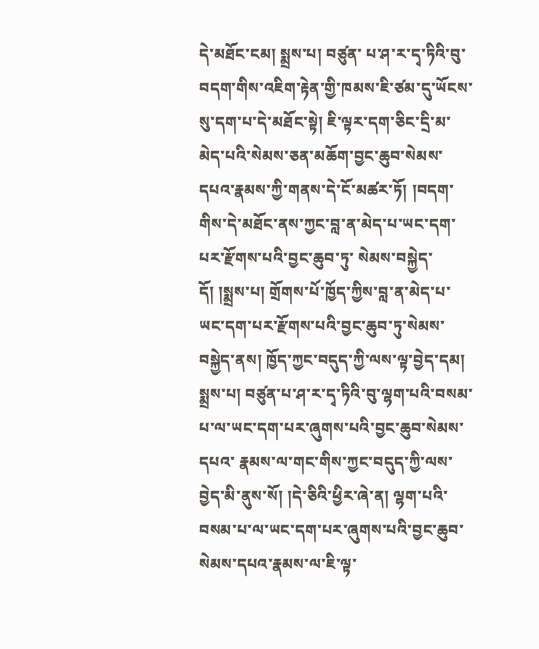དེ་མཐོང་ངམ། སྨྲས་པ། བཙུན་ པ་ཤ་ར་དྭ་ཏིའི་བུ་བདག་གིས་འཇིག་རྟེན་གྱི་ཁམས་ཇི་ཙམ་དུ་ཡོངས་སུ་དག་པ་དེ་མཐོང་སྟེ། ཇི་ལྟར་དག་ཅིང་དྲི་མ་མེད་པའི་སེམས་ཅན་མཆོག་བྱང་ཆུབ་སེམས་དཔའ་རྣམས་ཀྱི་གནས་དེ་ངོ་མཚར་ཏོ། །བདག་གིས་དེ་མཐོང་ནས་ཀྱང་བླ་ན་མེད་པ་ཡང་དག་པར་རྫོགས་པའི་བྱང་ཆུབ་ཏུ་ སེམས་བསྐྱེད་དོ། །སྨྲས་པ། གྲོགས་པོ་ཁྱོད་ཀྱིས་བླ་ན་མེད་པ་ཡང་དག་པར་རྫོགས་པའི་བྱང་ཆུབ་ཏུ་སེམས་བསྐྱེད་ནས། ཁྱོད་ཀྱང་བདུད་ཀྱི་ལས་ལྟ་བྱེད་དམ། སྨྲས་པ། བཙུན་པ་ཤ་ར་དྭ་ཏིའི་བུ་ལྷག་པའི་བསམ་པ་ལ་ཡང་དག་པར་ཞུགས་པའི་བྱང་ཆུབ་སེམས་དཔའ་ རྣམས་ལ་གང་གིས་ཀྱང་བདུད་ཀྱི་ལས་བྱེད་མི་ནུས་སོ། །དེ་ཅིའི་ཕྱིར་ཞེ་ན། ལྷག་པའི་བསམ་པ་ལ་ཡང་དག་པར་ཞུགས་པའི་བྱང་ཆུབ་སེམས་དཔའ་རྣམས་ལ་ཇི་ལྟ་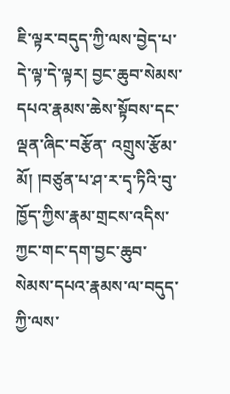ཇི་ལྟར་བདུད་ཀྱི་ལས་བྱེད་པ་དེ་ལྟ་དེ་ལྟར། བྱང་ཆུབ་སེམས་དཔའ་རྣམས་ཆེས་སྟོབས་དང་ལྡན་ཞིང་བརྩོན་ འགྲུས་རྩོམ་མོ། །བཙུན་པ་ཤ་ར་དྭ་ཏིའི་བུ་ཁྱོད་ཀྱིས་རྣམ་གྲངས་འདིས་ཀྱང་གང་དག་བྱང་ཆུབ་སེམས་དཔའ་རྣམས་ལ་བདུད་ཀྱི་ལས་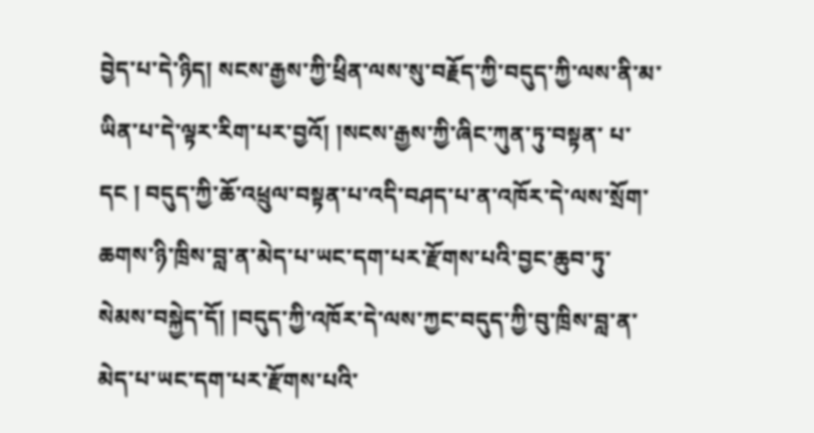བྱེད་པ་དེ་ཉིད། སངས་རྒྱས་ཀྱི་ཕྲིན་ལས་སུ་བརྗོད་ཀྱི་བདུད་ཀྱི་ལས་ནི་མ་ཡིན་པ་དེ་ལྟར་རིག་པར་བྱའོ། །སངས་རྒྱས་ཀྱི་ཞིང་ཀུན་ཏུ་བསྟན་ པ་དང ། བདུད་ཀྱི་ཆོ་འཕྲུལ་བསྟན་པ་འདི་བཤད་པ་ན་འཁོར་དེ་ལས་སྲོག་ཆགས་ཉི་ཁྲིས་བླ་ན་མེད་པ་ཡང་དག་པར་རྫོགས་པའི་བྱང་ཆུབ་ཏུ་སེམས་བསྐྱེད་དོ། །བདུད་ཀྱི་འཁོར་དེ་ལས་ཀྱང་བདུད་ཀྱི་བུ་ཁྲིས་བླ་ན་མེད་པ་ཡང་དག་པར་རྫོགས་པའི་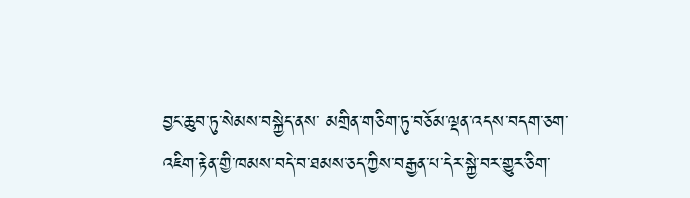བྱང་ཆུབ་ཏུ་སེམས་བསྐྱེད་ནས་ མགྲིན་གཅིག་ཏུ་བཅོམ་ལྡན་འདས་བདག་ཅག་འཇིག་རྟེན་གྱི་ཁམས་བདེ་བ་ཐམས་ཅད་ཀྱིས་བརྒྱན་པ་དེར་སྐྱེ་བར་གྱུར་ཅིག་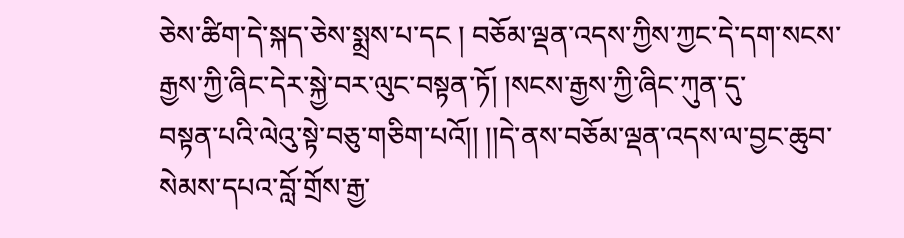ཅེས་ཚིག་དེ་སྐད་ཅེས་སྨྲས་པ་དང ། བཅོམ་ལྡན་འདས་ཀྱིས་ཀྱང་དེ་དག་སངས་རྒྱས་ཀྱི་ཞིང་དེར་སྐྱེ་བར་ལུང་བསྟན་ཏོ། །སངས་རྒྱས་ཀྱི་ཞིང་ཀུན་དུ་
བསྟན་པའི་ལེའུ་སྟེ་བཅུ་གཅིག་པའོ།། །།དེ་ནས་བཅོམ་ལྡན་འདས་ལ་བྱང་ཆུབ་སེམས་དཔའ་བློ་གྲོས་རྒྱ་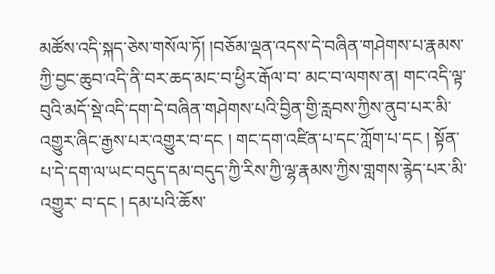མཚོས་འདི་སྐད་ཅེས་གསོལ་ཏོ། །བཅོམ་ལྡན་འདས་དེ་བཞིན་གཤེགས་པ་རྣམས་ཀྱི་བྱང་ཆུབ་འདི་ནི་བར་ཆད་མང་བ་ཕྱིར་རྒོལ་བ་ མང་བ་ལགས་ན། གང་འདི་ལྟ་བུའི་མདོ་སྡེ་འདི་དག་དེ་བཞིན་གཤེགས་པའི་བྱིན་གྱི་རླབས་ཀྱིས་ནུབ་པར་མི་འགྱུར་ཞིང་རྒྱས་པར་འགྱུར་བ་དང ། གང་དག་འཛིན་པ་དང་ཀློག་པ་དང ། སྟོན་པ་དེ་དག་ལ་ཡང་བདུད་དམ་བདུད་ཀྱི་རིས་ཀྱི་ལྷ་རྣམས་ཀྱིས་གླགས་རྙེད་པར་མི་འགྱུར་ བ་དང ། དམ་པའི་ཆོས་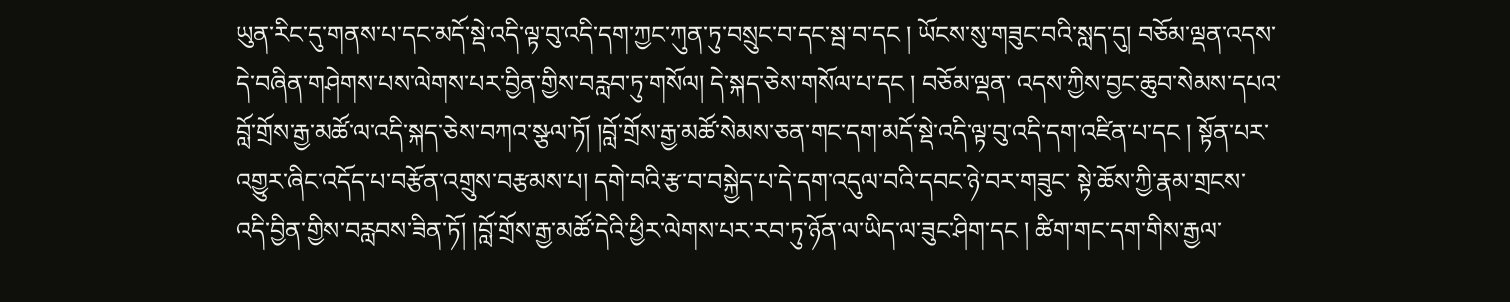ཡུན་རིང་དུ་གནས་པ་དང་མདོ་སྡེ་འདི་ལྟ་བུ་འདི་དག་ཀྱང་ཀུན་ཏུ་བསྲུང་བ་དང་སྦ་བ་དང ། ཡོངས་སུ་གཟུང་བའི་སླད་དུ། བཅོམ་ལྡན་འདས་དེ་བཞིན་གཤེགས་པས་ལེགས་པར་བྱིན་གྱིས་བརླབ་ཏུ་གསོལ། དེ་སྐད་ཅེས་གསོལ་པ་དང ། བཅོམ་ལྡན་ འདས་ཀྱིས་བྱང་ཆུབ་སེམས་དཔའ་བློ་གྲོས་རྒྱ་མཚོ་ལ་འདི་སྐད་ཅེས་བཀའ་སྩལ་ཏོ། །བློ་གྲོས་རྒྱ་མཚོ་སེམས་ཅན་གང་དག་མདོ་སྡེ་འདི་ལྟ་བུ་འདི་དག་འཛིན་པ་དང ། སྟོན་པར་འགྱུར་ཞིང་འདོད་པ་བརྩོན་འགྲུས་བརྩམས་པ། དགེ་བའི་རྩ་བ་བསྐྱེད་པ་དེ་དག་འདུལ་བའི་དབང་ཉེ་བར་གཟུང་ སྟེ་ཆོས་ཀྱི་རྣམ་གྲངས་འདི་བྱིན་གྱིས་བརླབས་ཟིན་ཏོ། །བློ་གྲོས་རྒྱ་མཚོ་དེའི་ཕྱིར་ལེགས་པར་རབ་ཏུ་ཉོན་ལ་ཡིད་ལ་ཟུང་ཤིག་དང ། ཚིག་གང་དག་གིས་རྒྱལ་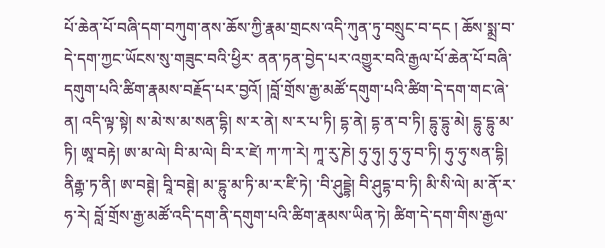པོ་ཆེན་པོ་བཞི་དག་བཀུག་ནས་ཆོས་ཀྱི་རྣམ་གྲངས་འདི་ཀུན་ཏུ་བསྲུང་བ་དང ། ཆོས་སྨྲ་བ་དེ་དག་ཀྱང་ཡོངས་སུ་གཟུང་བའི་ཕྱིར་ ནན་ཏན་བྱེད་པར་འགྱུར་བའི་རྒྱལ་པོ་ཆེན་པོ་བཞི་དགུག་པའི་ཚིག་རྣམས་བརྗོད་པར་བྱའོ། །བློ་གྲོས་རྒྱ་མཚོ་དགུག་པའི་ཚིག་དེ་དག་གང་ཞེ་ན། འདི་ལྟ་སྟེ། ས་མེ་ས་མ་སན་དྷི། ས་ར་ནེ། ས་ར་པ་ཏི། དྷ་ནེ། དྷ་ན་བ་ཏི། དྷུ་དྷུ་མེ། དྷུ་དྷུ་མ་ཏི། ཨཱ་བརྟེ། ཨ་མ་ལེ། བི་མ་ལེ། བི་ར་ཛེ། ཀ་ཀ་རེ། ཀཱ་རུ་ཎེ། ཧུ་ཧུ། ཧུ་ཧུ་བ་ཏི། ཧུ་ཧུ་སན་དྷི། ནིརྒྷ་ཏ་ནི། ཨ་བཊྚེ། བཱི་བཊྚེ། མ་དྷུ་མ་ཏི་མ་ར་ཛི་ཏེ། ་བི་ཤུདྡྷེ། བི་ཤུདྷ་བ་ཏི། མི་སི་ལེ། མ་ནོ་ར་ཧ་རེ། བློ་གྲོས་རྒྱ་མཚོ་འདི་དག་ནི་དགུག་པའི་ཚིག་རྣམས་ཡིན་ཏེ། ཚིག་དེ་དག་གིས་རྒྱལ་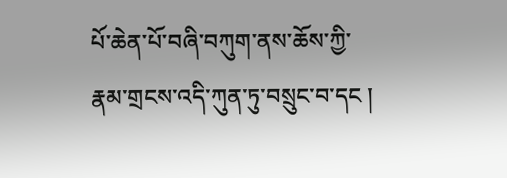པོ་ཆེན་པོ་བཞི་བཀུག་ནས་ཆོས་ཀྱི་
རྣམ་གྲངས་འདི་ཀུན་ཏུ་བསྲུང་བ་དང །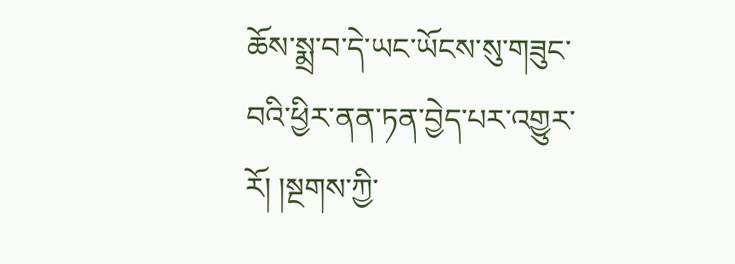ཆོས་སྨྲ་བ་དེ་ཡང་ཡོངས་སུ་གཟུང་བའི་ཕྱིར་ནན་ཏན་བྱེད་པར་འགྱུར་རོ། །སྔགས་ཀྱི་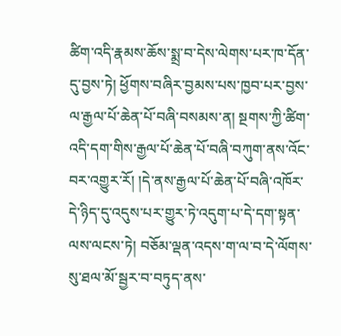ཚིག་འདི་རྣམས་ཆོས་སྨྲ་བ་དེས་ལེགས་པར་ཁ་དོན་དུ་བྱས་ཏེ། ཕྱོགས་བཞིར་བྱམས་པས་ཁྱབ་པར་བྱས་ལ་རྒྱལ་པོ་ཆེན་པོ་བཞི་བསམས་ན། སྔགས་ཀྱི་ཚིག་ འདི་དག་གིས་རྒྱལ་པོ་ཆེན་པོ་བཞི་བཀུག་ནས་འོང་བར་འགྱུར་རོ། །དེ་ནས་རྒྱལ་པོ་ཆེན་པོ་བཞི་འཁོར་དེ་ཉིད་དུ་འདུས་པར་གྱུར་ཏེ་འདུག་པ་དེ་དག་སྟན་ལས་ལངས་ཏེ། བཅོམ་ལྡན་འདས་ག་ལ་བ་དེ་ལོགས་སུ་ཐལ་མོ་སྦྱར་བ་བཏུད་ནས་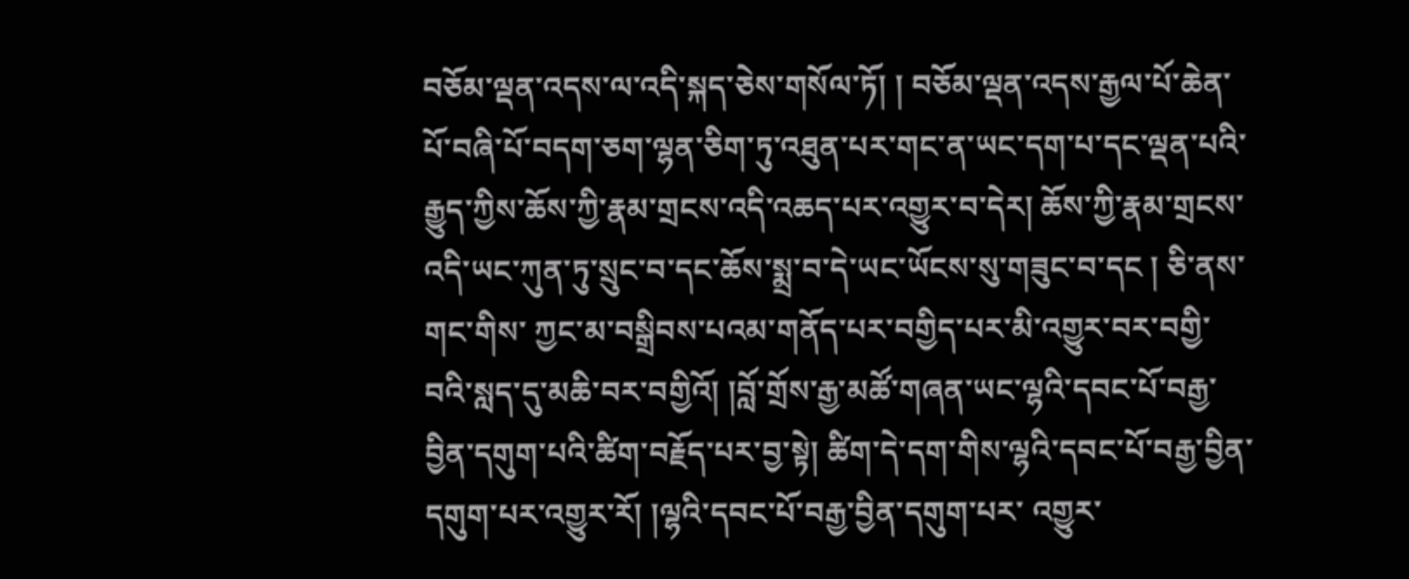བཅོམ་ལྡན་འདས་ལ་འདི་སྐད་ཅེས་གསོལ་ཏོ། ། བཅོམ་ལྡན་འདས་རྒྱལ་པོ་ཆེན་པོ་བཞི་པོ་བདག་ཅག་ལྷན་ཅིག་ཏུ་འཐུན་པར་གང་ན་ཡང་དག་པ་དང་ལྡན་པའི་རྒྱུད་ཀྱིས་ཆོས་ཀྱི་རྣམ་གྲངས་འདི་འཆད་པར་འགྱུར་བ་དེར། ཆོས་ཀྱི་རྣམ་གྲངས་འདི་ཡང་ཀུན་ཏུ་སྲུང་བ་དང་ཆོས་སྨྲ་བ་དེ་ཡང་ཡོངས་སུ་གཟུང་བ་དང ། ཅི་ནས་གང་གིས་ ཀྱང་མ་བསྒྲིབས་པའམ་གནོད་པར་བགྱིད་པར་མི་འགྱུར་བར་བགྱི་བའི་སླད་དུ་མཆི་བར་བགྱིའོ། །བློ་གྲོས་རྒྱ་མཚོ་གཞན་ཡང་ལྷའི་དབང་པོ་བརྒྱ་བྱིན་དགུག་པའི་ཚིག་བརྗོད་པར་བྱ་སྟེ། ཚིག་དེ་དག་གིས་ལྷའི་དབང་པོ་བརྒྱ་བྱིན་དགུག་པར་འགྱུར་རོ། །ལྷའི་དབང་པོ་བརྒྱ་བྱིན་དགུག་པར་ འགྱུར་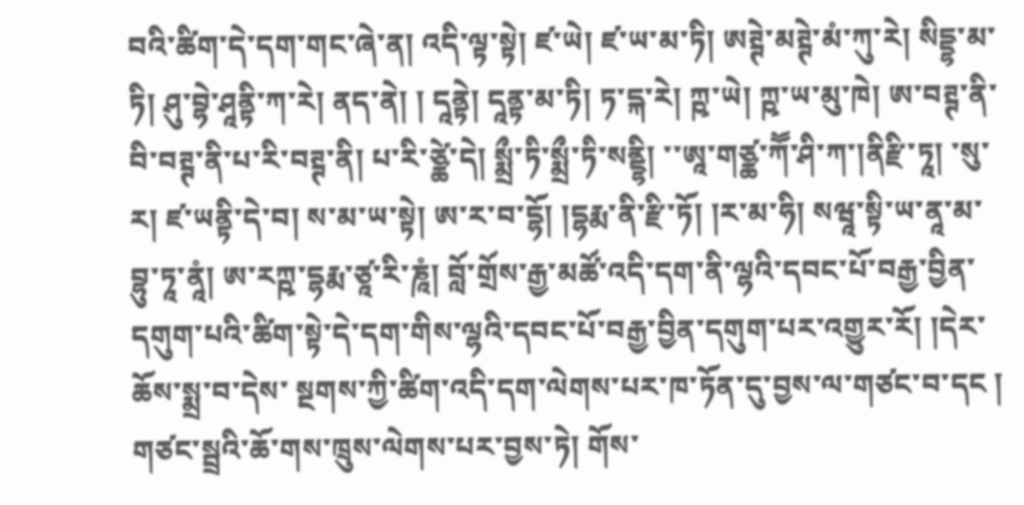བའི་ཚིག་དེ་དག་གང་ཞེ་ན། འདི་ལྟ་སྟེ། ཛ་ཡེ། ཛ་ཡ་མ་ཏི། ཨཊྚེ་མཊྚེ་མཾ་ཀུ་རེ། སིདྡྷ་མ་ཏི། ཤུ་བྷེ་ཤཱནྟི་ཀ་རེ། ནད་ནེ། ། དཱནྟེ། དཱནྟ་མ་ཏི། ཏ་དྐ་རེ། ཀྵ་ཡེ། ཀྵ་ཡ་མུ་ཁེ། ཨ་བཊྚ་ནི་བི་བཊྚ་ནི་པ་རི་བཊྚ་ནི། པ་རི་ཙྪེ་དེ། སྨྲྀ་ཏི་སྨྲྀ་ཏི་སནྡྷི། ་་ཨཱ་གཙྪ་ཀཽ་ཤི་ཀ་།ནིརྫི་ཏཱ། ་སུ་ར། ཛ་ཡནྟི་དེ་བ། ས་མ་ཡ་སྟེ། ཨ་ར་བ་དྷོ། །དྷརྨ་ནི་རྫི་ཏོ། །ར་མ་ཧི། སཝཱ་སྟི་ཡ་ནཱ་མ་བྷུ་ཏཱ་ནཱཾ། ཨ་རཀྵ་དྷརྨ་ཙཱ་རི་ཎཱཾ། བློ་གྲོས་རྒྱ་མཚོ་འདི་དག་ནི་ལྷའི་དབང་པོ་བརྒྱ་བྱིན་དགུག་པའི་ཚིག་སྟེ་དེ་དག་གིས་ལྷའི་དབང་པོ་བརྒྱ་བྱིན་དགུག་པར་འགྱུར་རོ། །དེར་ཆོས་སྨྲ་བ་དེས་ སྔགས་ཀྱི་ཚིག་འདི་དག་ལེགས་པར་ཁ་ཏོན་དུ་བྱས་ལ་གཙང་བ་དང ། གཙང་སྦྲའི་ཆོ་གས་ཁྲུས་ལེགས་པར་བྱས་ཏེ། གོས་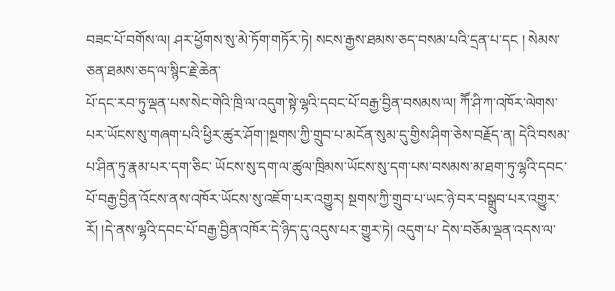བཟང་པོ་བགོས་ལ། ཤར་ཕྱོགས་སུ་མེ་ཏོག་གཏོར་ཏེ། སངས་རྒྱས་ཐམས་ཅད་བསམ་པའི་དྲན་པ་དང ། སེམས་ཅན་ཐམས་ཅད་ལ་སྙིང་རྗེ་ཆེན་
པོ་དང་རབ་ཏུ་ལྡན་པས་སེང་གེའི་ཁྲི་ལ་འདུག་སྟེ་ལྷའི་དབང་པོ་བརྒྱ་བྱིན་བསམས་ལ། ཀཽ་ཤི་ཀ་འཁོར་ལེགས་པར་ཡོངས་སུ་གཞག་པའི་ཕྱིར་ཚུར་ཤོག་།སྔགས་ཀྱི་གྲུབ་པ་མངོན་སུམ་དུ་གྱིས་ཤིག་ཅེས་བརྗོད་ན། དེའི་བསམ་པ་ཤིན་ཏུ་རྣམ་པར་དག་ཅིང་ ཡོངས་སུ་དག་ལ་ཚུལ་ཁྲིམས་ཡོངས་སུ་དག་པས་བསམས་མ་ཐག་ཏུ་ལྷའི་དབང་པོ་བརྒྱ་བྱིན་འོངས་ནས་འཁོར་ཡོངས་སུ་འཇོག་པར་འགྱུར། སྔགས་ཀྱི་གྲུབ་པ་ཡང་ཉེ་བར་བསྒྲུབ་པར་འགྱུར་རོ། །དེ་ནས་ལྷའི་དབང་པོ་བརྒྱ་བྱིན་འཁོར་དེ་ཉིད་དུ་འདུས་པར་གྱུར་ཏེ། འདུག་པ་ དེས་བཅོམ་ལྡན་འདས་ལ་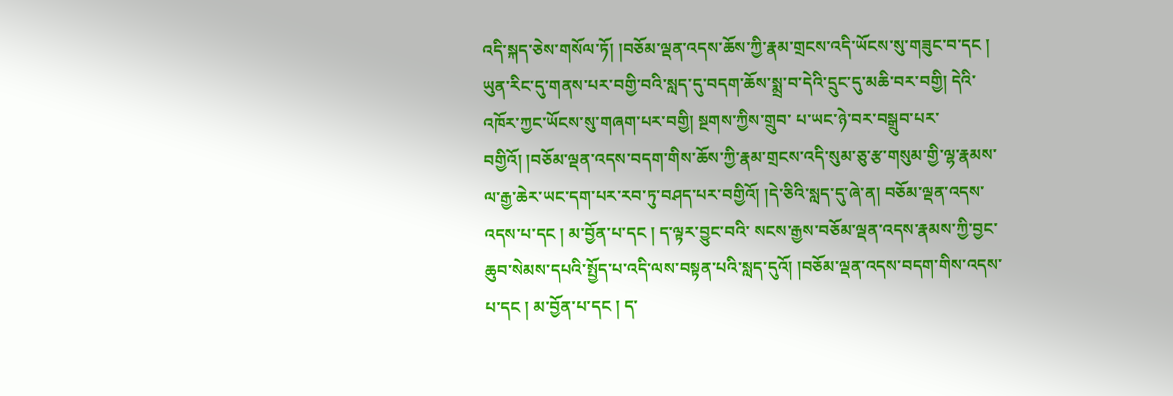འདི་སྐད་ཅེས་གསོལ་ཏོ། །བཅོམ་ལྡན་འདས་ཆོས་ཀྱི་རྣམ་གྲངས་འདི་ཡོངས་སུ་གཟུང་བ་དང ། ཡུན་རིང་དུ་གནས་པར་བགྱི་བའི་སླད་དུ་བདག་ཆོས་སྨྲ་བ་དེའི་དྲུང་དུ་མཆི་བར་བགྱི། དེའི་འཁོར་ཀྱང་ཡོངས་སུ་གཞག་པར་བགྱི། སྔགས་ཀྱིས་གྲུབ་ པ་ཡང་ཉེ་བར་བསྒྲུབ་པར་བགྱིའོ། །བཅོམ་ལྡན་འདས་བདག་གིས་ཆོས་ཀྱི་རྣམ་གྲངས་འདི་སུམ་ཅུ་རྩ་གསུམ་གྱི་ལྷ་རྣམས་ལ་རྒྱ་ཆེར་ཡང་དག་པར་རབ་ཏུ་བཤད་པར་བགྱིའོ། །དེ་ཅིའི་སླད་དུ་ཞེ་ན། བཅོམ་ལྡན་འདས་འདས་པ་དང ། མ་བྱོན་པ་དང ། ད་ལྟར་བྱུང་བའི་ སངས་རྒྱས་བཅོམ་ལྡན་འདས་རྣམས་ཀྱི་བྱང་ཆུབ་སེམས་དཔའི་སྤྱོད་པ་འདི་ལས་བསྟན་པའི་སླད་དུའོ། །བཅོམ་ལྡན་འདས་བདག་གིས་འདས་པ་དང ། མ་བྱོན་པ་དང ། ད་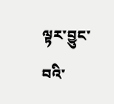ལྟར་བྱུང་བའི་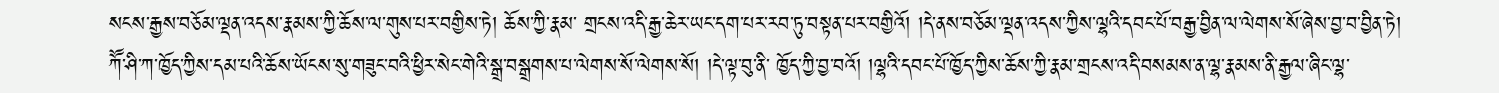སངས་རྒྱས་བཅོམ་ལྡན་འདས་རྣམས་ཀྱི་ཆོས་ལ་གུས་པར་བགྱིས་ཏེ། ཆོས་ཀྱི་རྣམ་ གྲངས་འདི་རྒྱ་ཆེར་ཡང་དག་པར་རབ་ཏུ་བསྟན་པར་བགྱིའོ། །དེ་ནས་བཅོམ་ལྡན་འདས་ཀྱིས་ལྷའི་དབང་པོ་བརྒྱ་བྱིན་ལ་ལེགས་སོ་ཞེས་བྱ་བ་བྱིན་ཏེ། ཀཽ་ཤི་ཀ་ཁྱོད་ཀྱིས་དམ་པའི་ཆོས་ཡོངས་སུ་གཟུང་བའི་ཕྱིར་སེང་གེའི་སྒྲ་བསྒྲགས་པ་ལེགས་སོ་ལེགས་སོ། །དེ་ལྟ་བུ་ནི་ ཁྱོད་ཀྱི་བྱ་བའོ། །ལྷའི་དབང་པོ་ཁྱོད་ཀྱིས་ཆོས་ཀྱི་རྣམ་གྲངས་འདི་བསམས་ན་ལྷ་རྣམས་ནི་རྒྱལ་ཞིང་ལྷ་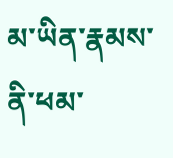མ་ཡིན་རྣམས་ནི་ཕམ་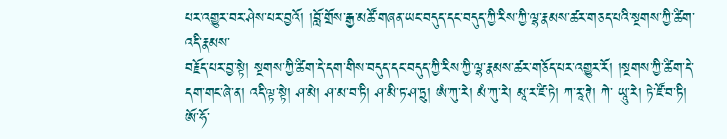པར་འགྱུར་བར་ཤེས་པར་བྱའོ། །བློ་གྲོས་རྒྱ་མཚོ་གཞན་ཡང་བདུད་དང་བདུད་ཀྱི་རིས་ཀྱི་ལྷ་རྣམས་ཚར་གཅད་པའི་སྔགས་ཀྱི་ཚིག་འདི་རྣམས་
བརྗོད་པར་བྱ་སྟེ། སྔགས་ཀྱི་ཚིག་དེ་དག་གིས་བདུད་དང་བདུད་ཀྱི་རིས་ཀྱི་ལྷ་རྣམས་ཚར་གཅོད་པར་འགྱུར་རོ། །སྔགས་ཀྱི་ཚིག་དེ་དག་གང་ཞེ་ན། འདི་ལྟ་སྟེ། ཤ་མེ། ཤ་མ་བ་ཏི། ཤ་མི་ཏ་ཤ་ཏྲུ། ཨཾ་ཀུ་རེ། མཾ་ཀུ་རེ། མཱ་ར་ཛི་ཏེ། ཀ་རཱ་ཊེ། ཀེ་ ཡཱུ་རེ། ཏེ་ཛོ་བ་ཏི། ཨོ་ཧོ་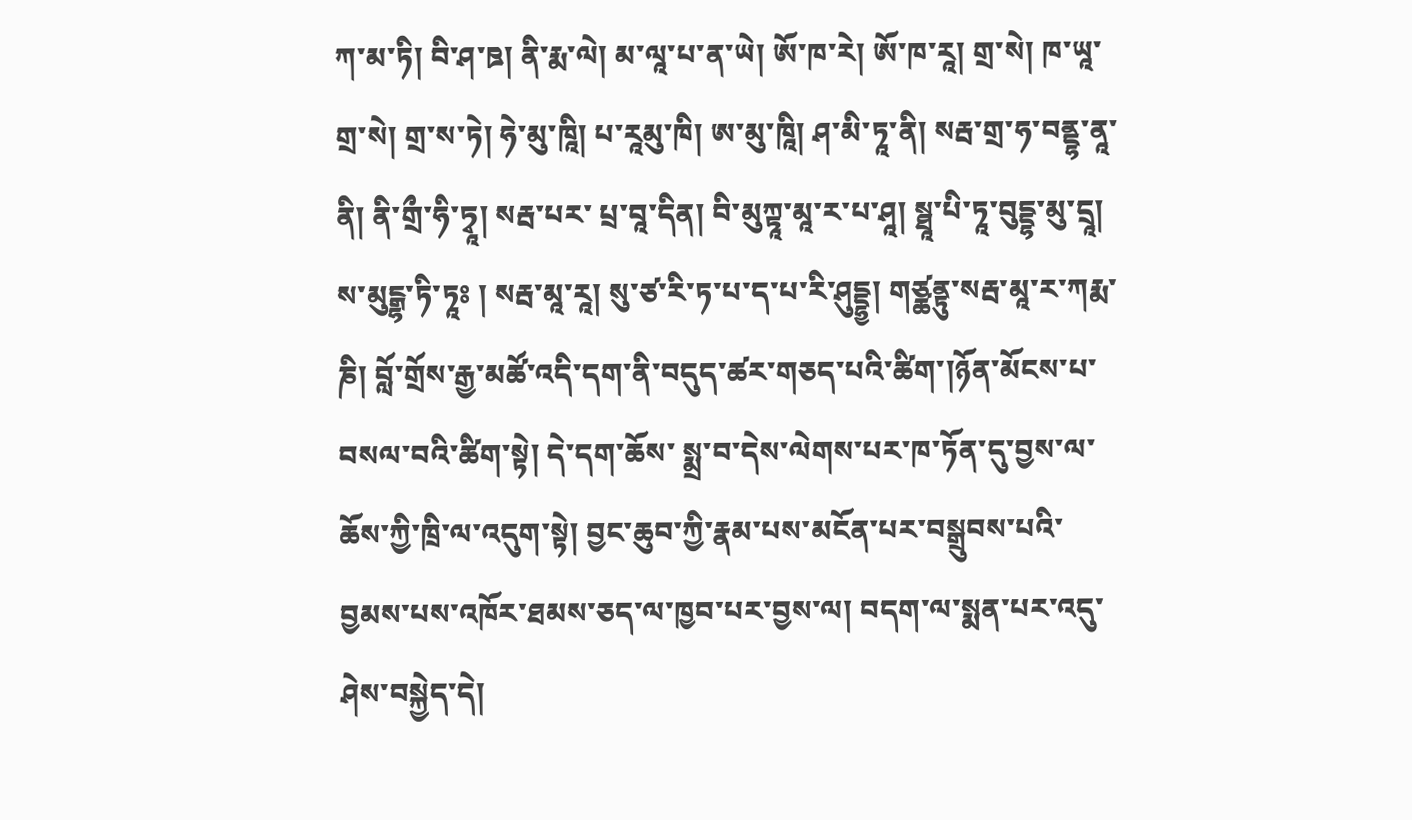ཀ་མ་ཏི། བི་ཤ་ཋ། ནི་རྨ་ལེ། མ་ལཱ་པ་ན་ཡེ། ཨོ་ཁ་རེ། ཨོ་ཁ་རཱ། གྲ་སེ། ཁ་ཡཱ་གྲ་སེ། གྲ་ས་ཏེ། ཧེ་མུ་ཁཱི། པ་རཱམུ་ཁི། ཨ་མུ་ཁཱི། ཤ་མི་ཏཱ་ནི། སརྦ་གྲ་ཧ་བནྡྷ་ནཱ་ནི། ནི་གྲྀ་ཧི་ཏྭཱ། སརྦ་པར་ པྲ་བཱ་དིན། བི་མུཀྟཱ་མཱ་ར་པ་ཤཱ། སྠཱ་པི་ཏཱ་བུདྡྷ་མུ་དྲཱ། ས་མུངྒྷ་ཏི་ཏཱཿ ། སརྦ་མཱ་རཱ། སུ་ཙ་རི་ཏ་པ་ད་པ་རི་ཤུདྡྷྱ། གཙྪནྟུ་སརྦ་མཱ་ར་ཀརྨ་ཎི། བློ་གྲོས་རྒྱ་མཚོ་འདི་དག་ནི་བདུད་ཚར་གཅད་པའི་ཚིག་།ཉོན་མོངས་པ་བསལ་བའི་ཚིག་སྟེ། དེ་དག་ཆོས་ སྨྲ་བ་དེས་ལེགས་པར་ཁ་ཏོན་དུ་བྱས་ལ་ཆོས་ཀྱི་ཁྲི་ལ་འདུག་སྟེ། བྱང་ཆུབ་ཀྱི་རྣམ་པས་མངོན་པར་བསྒྲུབས་པའི་བྱམས་པས་འཁོར་ཐམས་ཅད་ལ་ཁྱབ་པར་བྱས་ལ། བདག་ལ་སྨན་པར་འདུ་ཤེས་བསྐྱེད་དེ།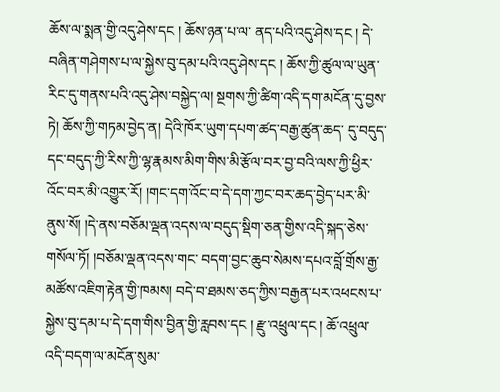ཆོས་ལ་སྨན་གྱི་འདུ་ཤེས་དང ། ཆོས་ཉན་པ་ལ་ ནད་པའི་འདུ་ཤེས་དང ། དེ་བཞིན་གཤེགས་པ་ལ་སྐྱེས་བུ་དམ་པའི་འདུ་ཤེས་དང ། ཆོས་ཀྱི་ཚུལ་ལ་ཡུན་རིང་དུ་གནས་པའི་འདུ་ཤེས་བསྐྱེད་ལ། སྔགས་ཀྱི་ཚིག་འདི་དག་མངོན་དུ་བྱས་ཏེ། ཆོས་ཀྱི་གཏམ་བྱེད་ན། དེའི་ཁོར་ཡུག་དཔག་ཚད་བརྒྱ་ཚུན་ཆད་ དུ་བདུད་དང་བདུད་ཀྱི་རིས་ཀྱི་ལྷ་རྣམས་མིག་གིས་མི་རྩོལ་བར་བྱ་བའི་ལས་ཀྱི་ཕྱིར་འོང་བར་མི་འགྱུར་རོ། །གང་དག་འོང་བ་དེ་དག་ཀྱང་བར་ཆད་བྱེད་པར་མི་ནུས་སོ། །དེ་ནས་བཅོམ་ལྡན་འདས་ལ་བདུད་སྡིག་ཅན་གྱིས་འདི་སྐད་ཅེས་གསོལ་ཏོ། །བཅོམ་ལྡན་འདས་གང་ བདག་བྱང་ཆུབ་སེམས་དཔའ་བློ་གྲོས་རྒྱ་མཚོས་འཇིག་རྟེན་གྱི་ཁམས། བདེ་བ་ཐམས་ཅད་ཀྱིས་བརྒྱན་པར་འཕངས་པ་སྐྱེས་བུ་དམ་པ་དེ་དག་གིས་བྱིན་གྱི་རླབས་དང ། རྫུ་འཕྲུལ་དང ། ཆོ་འཕྲུལ་འདི་བདག་ལ་མངོན་སུམ་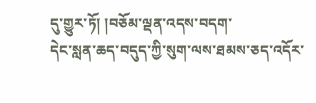དུ་གྱུར་ཏོ། །བཅོམ་ལྡན་འདས་བདག་
དེང་སླན་ཆད་བདུད་ཀྱི་སུག་ལས་ཐམས་ཅད་འདོར་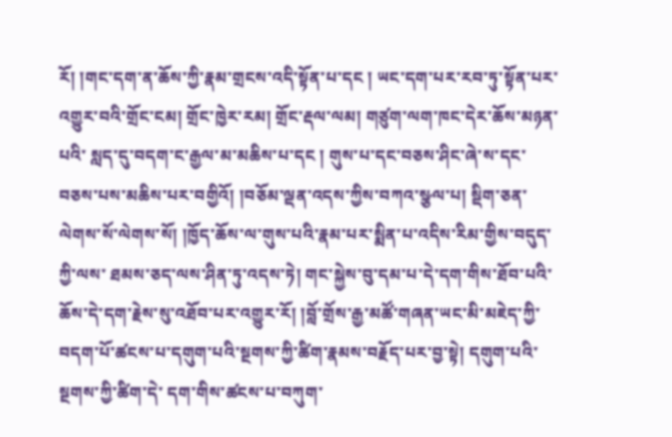རོ། །གང་དག་ན་ཆོས་ཀྱི་རྣམ་གྲངས་འདི་སྟོན་པ་དང ། ཡང་དག་པར་རབ་ཏུ་སྟོན་པར་འགྱུར་བའི་གྲོང་ངམ། གྲོང་ཁྱེར་རམ། གྲོང་རྡལ་ལམ། གཙུག་ལག་ཁང་དེར་ཆོས་མཉན་པའི་ སླད་དུ་བདག་ང་རྒྱལ་མ་མཆིས་པ་དང ། གུས་པ་དང་བཅས་ཤིང་ཞེ་ས་དང་བཅས་པས་མཆིས་པར་བགྱིའོ། །བཅོམ་ལྡན་འདས་ཀྱིས་བཀའ་སྩལ་པ། སྡིག་ཅན་ལེགས་སོ་ལེགས་སོ། །ཁྱོད་ཆོས་ལ་གུས་པའི་རྣམ་པར་སྨིན་པ་འདིས་རིམ་གྱིས་བདུད་ཀྱི་ལས་ ཐམས་ཅད་ལས་ཤིན་ཏུ་འདས་ཏེ། གང་སྐྱེས་བུ་དམ་པ་དེ་དག་གིས་ཐོབ་པའི་ཆོས་དེ་དག་རྗེས་སུ་འཐོབ་པར་འགྱུར་རོ། །བློ་གྲོས་རྒྱ་མཚོ་གཞན་ཡང་མི་མཇེད་ཀྱི་བདག་པོ་ཚངས་པ་དགུག་པའི་སྔགས་ཀྱི་ཚིག་རྣམས་བརྗོད་པར་བྱ་སྟེ། དགུག་པའི་སྔགས་ཀྱི་ཚིག་དེ་ དག་གིས་ཚངས་པ་བཀུག་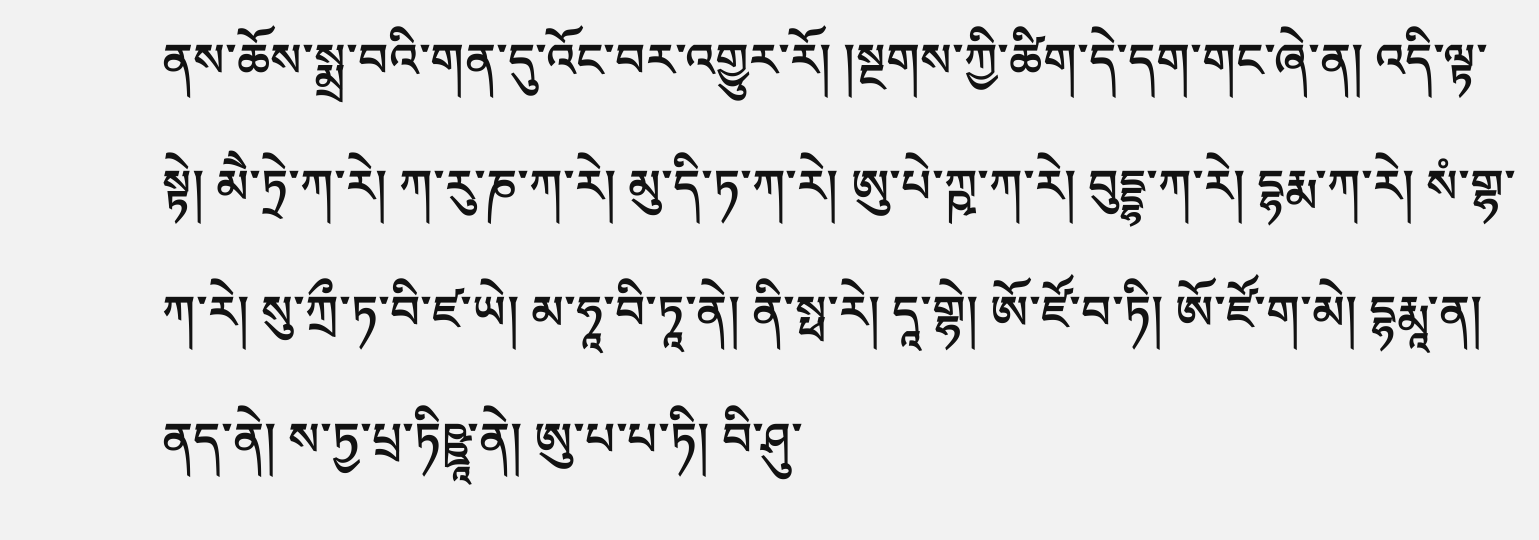ནས་ཆོས་སྨྲ་བའི་གན་དུ་འོང་བར་འགྱུར་རོ། །སྔགས་ཀྱི་ཚིག་དེ་དག་གང་ཞེ་ན། འདི་ལྟ་སྟེ། མཻ་ཏྲེ་ཀ་རེ། ཀ་རུ་ཎ་ཀ་རེ། མུ་དི་ཏ་ཀ་རེ། ཨུ་པེ་ཀྵ་ཀ་རེ། བུདྡྷ་ཀ་རེ། དྷརྨ་ཀ་རེ། སཾ་གྷ་ཀ་རེ། སུ་ཀྲྀ་ཏ་བི་ཛ་ཡེ། མ་ཧཱ་བི་ཏཱ་ནེ། ནི་སྥ་རེ། དཱ་གྷེ། ཨོ་ཛོ་བ་ཏི། ཨོ་ཛོ་ག་མེ། དྷརྨཱ་ན། ནད་ནེ། ས་ཏྱ་པྲ་ཏིཥྛཱ་ནེ། ཨུ་པ་པ་ཏི། བི་ཤུ་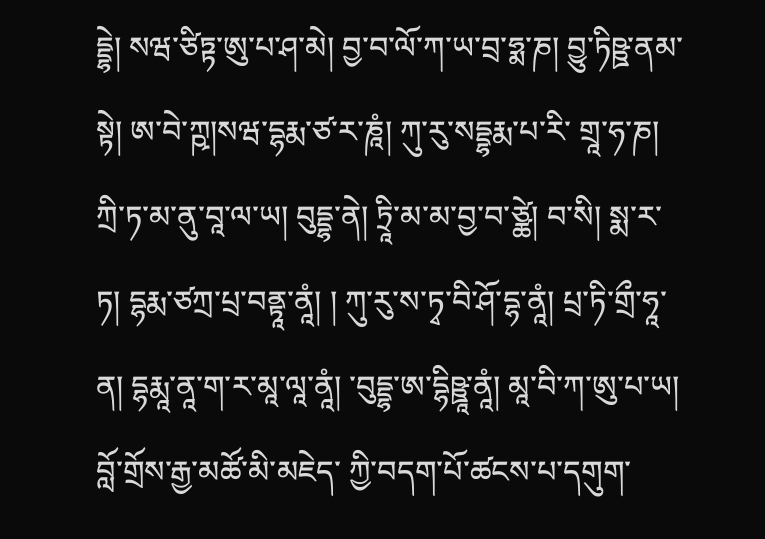དྡྷེ། སཝ་ཙིཏྟ་ཨུ་པ་ཤ་མེ། བྱ་བ་ལོ་ཀ་ཡ་བྲ་ཧྨ་ཎ། བྱུ་ཏིཥྛ་ནམ་སྟེ། ཨ་བེ་ཀྵ།སཝ་དྷརྨ་ཙ་ར་ཎཱཾ། ཀུ་རུ་སདྡྷརྨ་པ་རི་ གྲཱ་ཧ་ཎ། ཀྲི་ཏ་མ་ནུ་བཱ་ལ་ཡ། བུདྡྷ་ནེ། ཏྲཱི་མ་མ་བྱ་བ་ཙྪེ། བ་སི། སྨ་ར་ཏ། དྷརྨ་ཙཀྲ་པྲ་བནྟཱ་ནཱཾ། ། ཀུ་རུ་ས་ཏྭ་བི་ཤོ་དྷ་ནཱཾ། པྲ་ཏི་གྲྀ་ཧཱ་ན། དྷརྨཱ་ནཱ་ག་ར་མཱ་ལཱ་ནཱཾ། ་བུདྡྷ་ཨ་དྷིཥྛཱ་ནཱཾ། མཱ་བི་ཀ་ཨུ་པ་ཡ། བློ་གྲོས་རྒྱ་མཚོ་མི་མཇེད་ ཀྱི་བདག་པོ་ཚངས་པ་དགུག་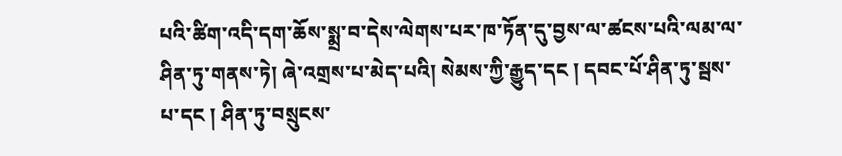པའི་ཚིག་འདི་དག་ཆོས་སྨྲ་བ་དེས་ལེགས་པར་ཁ་ཏོན་དུ་བྱས་ལ་ཚངས་པའི་ལམ་ལ་ཤིན་ཏུ་གནས་ཏེ། ཞེ་འགྲས་པ་མེད་པའི། སེམས་ཀྱི་རྒྱུད་དང ། དབང་པོ་ཤིན་ཏུ་སྦས་པ་དང ། ཤིན་ཏུ་བསྲུངས་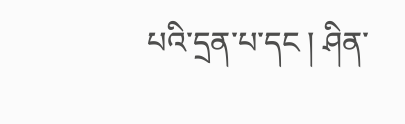པའི་དྲན་པ་དང ། ཤིན་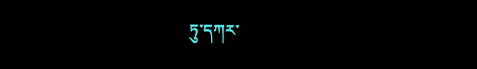ཏུ་དཀར་